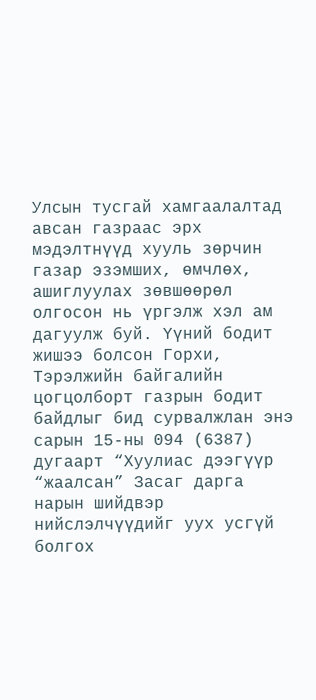Улсын тусгай хамгаалалтад авсан газраас эрх мэдэлтнүүд хууль зөрчин газар эзэмших, өмчлөх, ашиглуулах зөвшөөрөл олгосон нь үргэлж хэл ам дагуулж буй. Үүний бодит жишээ болсон Горхи, Тэрэлжийн байгалийн цогцолборт газрын бодит байдлыг бид сурвалжлан энэ сарын 15-ны 094 (6387) дугаарт “Хуулиас дээгүүр “жаалсан” Засаг дарга нарын шийдвэр нийслэлчүүдийг уух усгүй болгох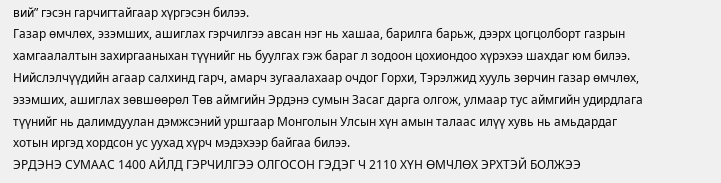вий” гэсэн гарчигтайгаар хүргэсэн билээ.
Газар өмчлөх, эзэмших, ашиглах гэрчилгээ авсан нэг нь хашаа, барилга барьж, дээрх цогцолборт газрын хамгаалалтын захиргааныхан түүнийг нь буулгах гэж бараг л зодоон цохиондоо хүрэхээ шахдаг юм билээ. Нийслэлчүүдийн агаар салхинд гарч, амарч зугаалахаар очдог Горхи, Тэрэлжид хууль зөрчин газар өмчлөх, эзэмших, ашиглах зөвшөөрөл Төв аймгийн Эрдэнэ сумын Засаг дарга олгож, улмаар тус аймгийн удирдлага түүнийг нь далимдуулан дэмжсэний уршгаар Монголын Улсын хүн амын талаас илүү хувь нь амьдардаг хотын иргэд хордсон ус уухад хүрч мэдэхээр байгаа билээ.
ЭРДЭНЭ СУМААС 1400 АЙЛД ГЭРЧИЛГЭЭ ОЛГОСОН ГЭДЭГ Ч 2110 ХҮН ӨМЧЛӨХ ЭРХТЭЙ БОЛЖЭЭ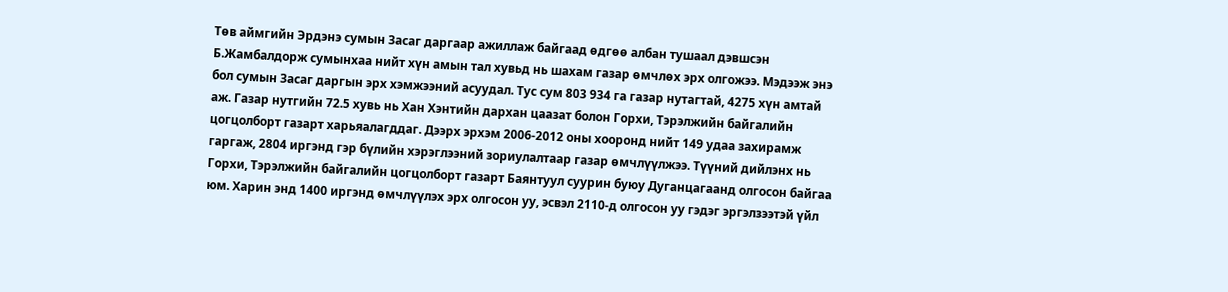Төв аймгийн Эрдэнэ сумын Засаг даргаар ажиллаж байгаад өдгөө албан тушаал дэвшсэн Б.Жамбалдорж сумынхаа нийт хүн амын тал хувьд нь шахам газар өмчлөх эрх олгожээ. Мэдээж энэ бол сумын Засаг даргын эрх хэмжээний асуудал. Тус сум 803 934 га газар нутагтай, 4275 хүн амтай аж. Газар нутгийн 72.5 хувь нь Хан Хэнтийн дархан цаазат болон Горхи, Тэрэлжийн байгалийн цогцолборт газарт харьяалагддаг. Дээрх эрхэм 2006-2012 оны хооронд нийт 149 удаа захирамж гаргаж, 2804 иргэнд гэр бүлийн хэрэглээний зориулалтаар газар өмчлүүлжээ. Түүний дийлэнх нь Горхи, Тэрэлжийн байгалийн цогцолборт газарт Баянтуул суурин буюу Дуганцагаанд олгосон байгаа юм. Харин энд 1400 иргэнд өмчлүүлэх эрх олгосон уу, эсвэл 2110-д олгосон уу гэдэг эргэлзээтэй үйл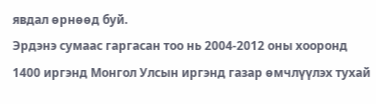явдал өрнөөд буй.
Эрдэнэ сумаас гаргасан тоо нь 2004-2012 оны хооронд 1400 иргэнд Монгол Улсын иргэнд газар өмчлүүлэх тухай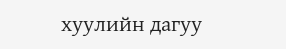хуулийн дагуу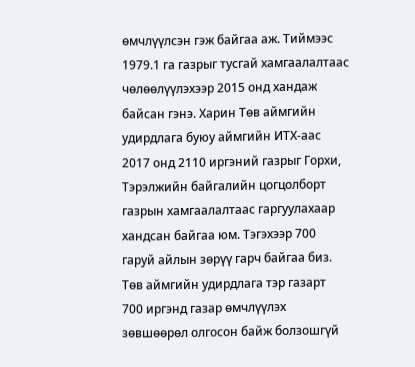өмчлүүлсэн гэж байгаа аж. Тиймээс 1979.1 га газрыг тусгай хамгаалалтаас чөлөөлүүлэхээр 2015 онд хандаж байсан гэнэ. Харин Төв аймгийн удирдлага буюу аймгийн ИТХ-аас 2017 онд 2110 иргэний газрыг Горхи, Тэрэлжийн байгалийн цогцолборт газрын хамгаалалтаас гаргуулахаар хандсан байгаа юм. Тэгэхээр 700 гаруй айлын зөрүү гарч байгаа биз. Төв аймгийн удирдлага тэр газарт 700 иргэнд газар өмчлүүлэх зөвшөөрөл олгосон байж болзошгүй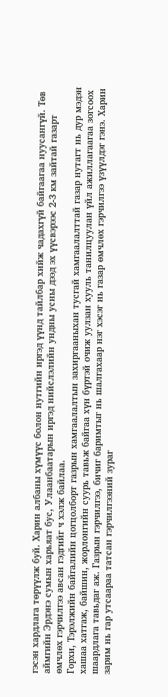гэсэн хардлага төрүүлж буй. Харин албаны хүмүүс болон нутгийн иргэд үүнд тайлбар хийж чадахгүй байгаагаа нуусангүй. Төв аймгийн Эрдэнэ сумын харьяат бус, Улаанбаатарын иргэд нийслэлийн ундны усны дээд эх үүсвэрээс 2-3 км зайтай газарт өмчлөх гэрчилгээ авсан гэдгийг ч хэлж байлаа.
Горхи, Тэрэлжийн байгалийн цогцолборт газрын хамгаалалтын захиргааныхан тусгай хамгаалалттай газар нутагт нь дур мэдэн хашаа хатгаж, байшин, жорлонгийн суурь тавьж байгаа хүн бүртэй очиж уулзан хууль танилцуулан үйл ажиллагаагаа зогсоох шаардлага тавьдаг аж. Газрын гэрчилгээ, бичиг баримтыг нь шалгахаар нэг хэсэг нь газар өмчлөх гэрчилгээ үзүүлдэг гэнэ. Харин зарим нь гар утсаараа татсан гэрчилгээний зураг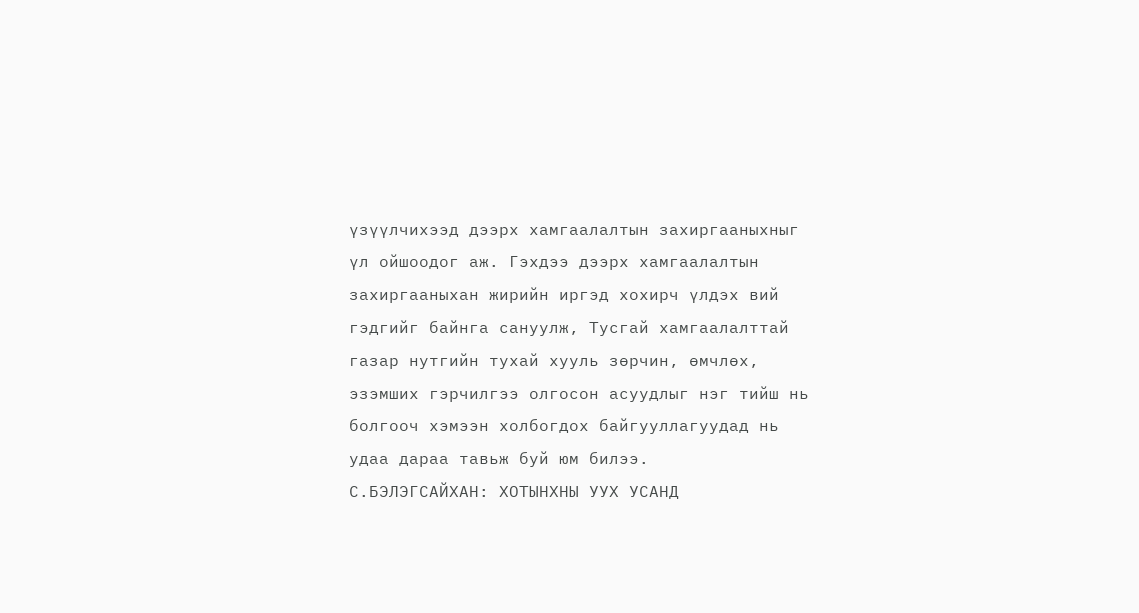үзүүлчихээд дээрх хамгаалалтын захиргааныхныг үл ойшоодог аж. Гэхдээ дээрх хамгаалалтын захиргааныхан жирийн иргэд хохирч үлдэх вий гэдгийг байнга сануулж, Тусгай хамгаалалттай газар нутгийн тухай хууль зөрчин, өмчлөх, эзэмших гэрчилгээ олгосон асуудлыг нэг тийш нь болгооч хэмээн холбогдох байгууллагуудад нь удаа дараа тавьж буй юм билээ.
С.БЭЛЭГСАЙХАН: ХОТЫНХНЫ УУХ УСАНД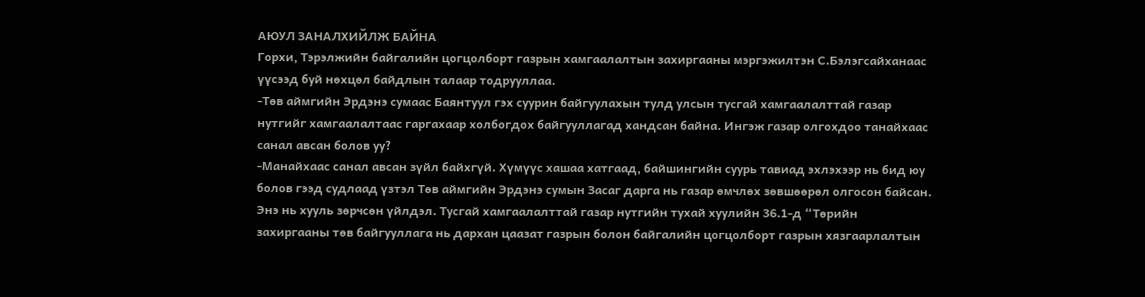АЮУЛ ЗАНАЛХИЙЛЖ БАЙНА
Горхи, Тэрэлжийн байгалийн цогцолборт газрын хамгаалалтын захиргааны мэргэжилтэн С.Бэлэгсайханаас үүсээд буй нөхцөл байдлын талаар тодрууллаа.
-Төв аймгийн Эрдэнэ сумаас Баянтуул гэх суурин байгуулахын тулд улсын тусгай хамгаалалттай газар нутгийг хамгаалалтаас гаргахаар холбогдох байгууллагад хандсан байна. Ингэж газар олгохдоо танайхаас санал авсан болов уу?
-Манайхаас санал авсан зүйл байхгүй. Хүмүүс хашаа хатгаад, байшингийн суурь тавиад эхлэхээр нь бид юу болов гээд судлаад үзтэл Төв аймгийн Эрдэнэ сумын Засаг дарга нь газар өмчлөх зөвшөөрөл олгосон байсан. Энэ нь хууль зөрчсөн үйлдэл. Тусгай хамгаалалттай газар нутгийн тухай хуулийн 36.1-д “Төрийн захиргааны төв байгууллага нь дархан цаазат газрын болон байгалийн цогцолборт газрын хязгаарлалтын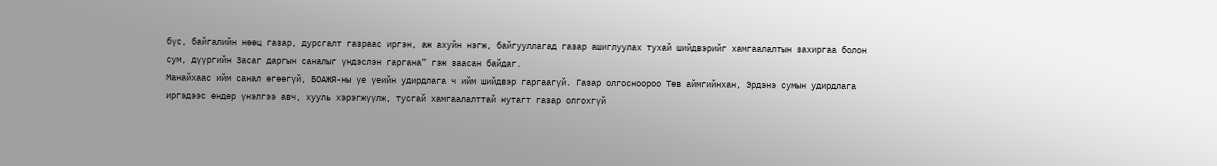бүс, байгалийн нөөц газар, дурсгалт газраас иргэн, аж ахуйн нэгж, байгууллагад газар ашиглуулах тухай шийдвэрийг хамгаалалтын захиргаа болон сум, дүүргийн Засаг даргын саналыг үндэслэн гаргана” гэж заасан байдаг.
Манайхаас ийм санал өгөөгүй, БОАЖЯ-ны үе үеийн удирдлага ч ийм шийдвэр гаргаагүй. Газар олгосноороо Төв аймгийнхан, Эрдэнэ сумын удирдлага иргэдээс өндөр үнэлгээ авч, хууль хэрэгжүүлж, тусгай хамгаалалттай нутагт газар олгохгүй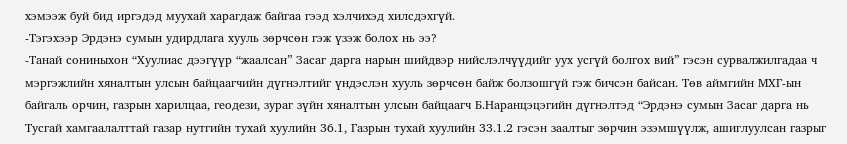хэмээж буй бид иргэдэд муухай харагдаж байгаа гээд хэлчихэд хилсдэхгүй.
-Тэгэхээр Эрдэнэ сумын удирдлага хууль зөрчсөн гэж үзэж болох нь ээ?
-Танай сониныхон “Хуулиас дээгүүр “жаалсан” Засаг дарга нарын шийдвэр нийслэлчүүдийг уух усгүй болгох вий” гэсэн сурвалжилгадаа ч мэргэжлийн хяналтын улсын байцаагчийн дүгнэлтийг үндэслэн хууль зөрчсөн байж болзошгүй гэж бичсэн байсан. Төв аймгийн МХГ-ын байгаль орчин, газрын харилцаа, геодези, зураг зүйн хяналтын улсын байцаагч Б.Наранцэцэгийн дүгнэлтэд “Эрдэнэ сумын Засаг дарга нь Тусгай хамгаалалттай газар нутгийн тухай хуулийн 36.1, Газрын тухай хуулийн 33.1.2 гэсэн заалтыг зөрчин эзэмшүүлж, ашиглуулсан газрыг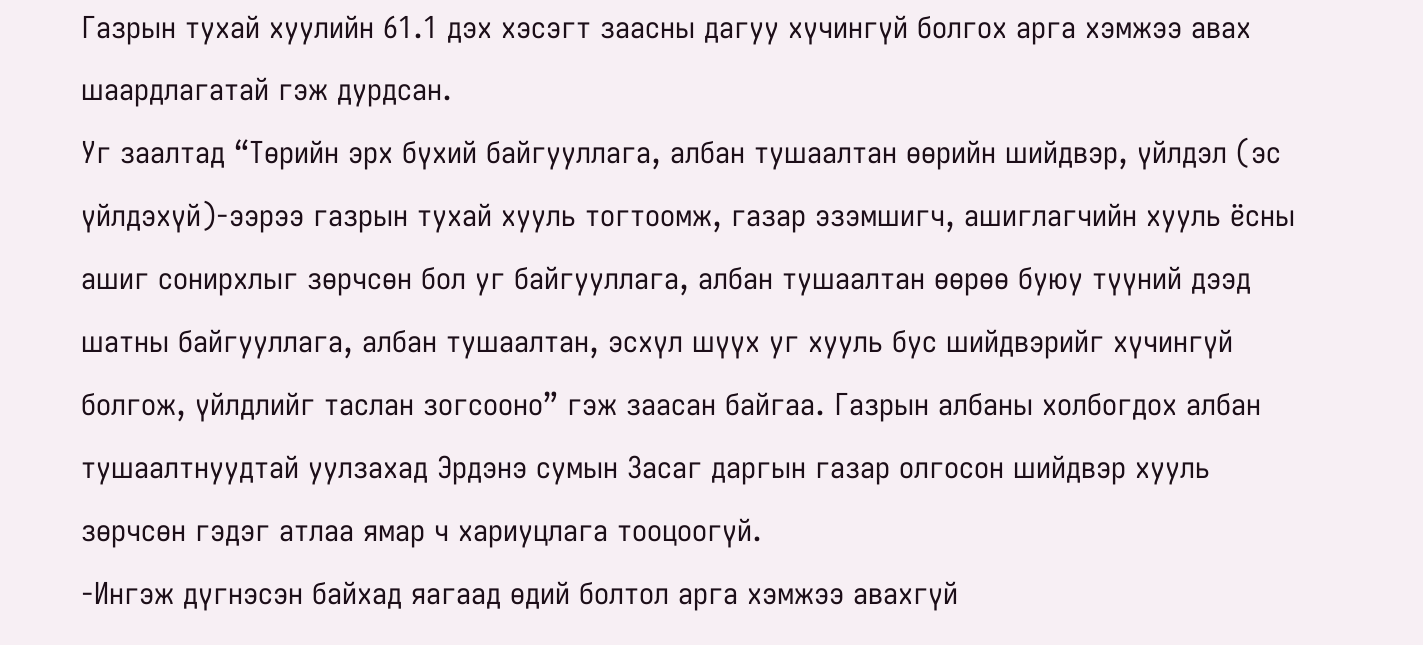Газрын тухай хуулийн 61.1 дэх хэсэгт заасны дагуу хүчингүй болгох арга хэмжээ авах шаардлагатай гэж дурдсан.
Уг заалтад “Төрийн эрх бүхий байгууллага, албан тушаалтан өөрийн шийдвэр, үйлдэл (эс үйлдэхүй)-ээрээ газрын тухай хууль тогтоомж, газар эзэмшигч, ашиглагчийн хууль ёсны ашиг сонирхлыг зөрчсөн бол уг байгууллага, албан тушаалтан өөрөө буюу түүний дээд шатны байгууллага, албан тушаалтан, эсхүл шүүх уг хууль бус шийдвэрийг хүчингүй болгож, үйлдлийг таслан зогсооно” гэж заасан байгаа. Газрын албаны холбогдох албан тушаалтнуудтай уулзахад Эрдэнэ сумын Засаг даргын газар олгосон шийдвэр хууль зөрчсөн гэдэг атлаа ямар ч хариуцлага тооцоогүй.
-Ингэж дүгнэсэн байхад яагаад өдий болтол арга хэмжээ авахгүй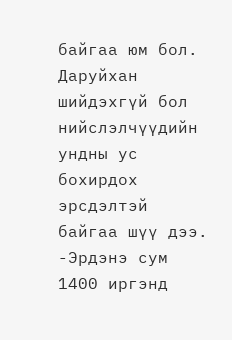байгаа юм бол. Даруйхан шийдэхгүй бол нийслэлчүүдийн ундны ус бохирдох эрсдэлтэй байгаа шүү дээ.
-Эрдэнэ сум 1400 иргэнд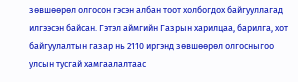зөвшөөрөл олгосон гэсэн албан тоот холбогдох байгууллагад илгээсэн байсан. Гэтэл аймгийн Газрын харилцаа, барилга, хот байгуулалтын газар нь 2110 иргэнд зөвшөөрөл олгосныгоо улсын тусгай хамгаалалтаас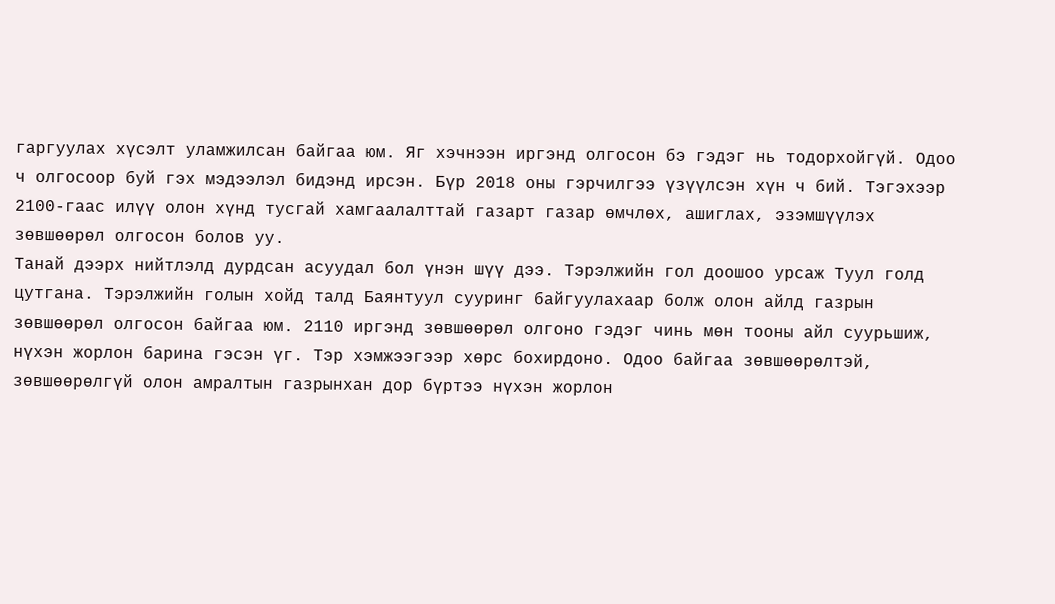гаргуулах хүсэлт уламжилсан байгаа юм. Яг хэчнээн иргэнд олгосон бэ гэдэг нь тодорхойгүй. Одоо ч олгосоор буй гэх мэдээлэл бидэнд ирсэн. Бүр 2018 оны гэрчилгээ үзүүлсэн хүн ч бий. Тэгэхээр 2100-гаас илүү олон хүнд тусгай хамгаалалттай газарт газар өмчлөх, ашиглах, эзэмшүүлэх зөвшөөрөл олгосон болов уу.
Танай дээрх нийтлэлд дурдсан асуудал бол үнэн шүү дээ. Тэрэлжийн гол доошоо урсаж Туул голд цутгана. Тэрэлжийн голын хойд талд Баянтуул сууринг байгуулахаар болж олон айлд газрын зөвшөөрөл олгосон байгаа юм. 2110 иргэнд зөвшөөрөл олгоно гэдэг чинь мөн тооны айл суурьшиж, нүхэн жорлон барина гэсэн үг. Тэр хэмжээгээр хөрс бохирдоно. Одоо байгаа зөвшөөрөлтэй, зөвшөөрөлгүй олон амралтын газрынхан дор бүртээ нүхэн жорлон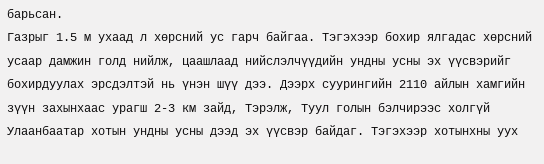барьсан.
Газрыг 1.5 м ухаад л хөрсний ус гарч байгаа. Тэгэхээр бохир ялгадас хөрсний усаар дамжин голд нийлж, цаашлаад нийслэлчүүдийн ундны усны эх үүсвэрийг бохирдуулах эрсдэлтэй нь үнэн шүү дээ. Дээрх суурингийн 2110 айлын хамгийн зүүн захынхаас урагш 2-3 км зайд, Тэрэлж, Туул голын бэлчирээс холгүй Улаанбаатар хотын ундны усны дээд эх үүсвэр байдаг. Тэгэхээр хотынхны уух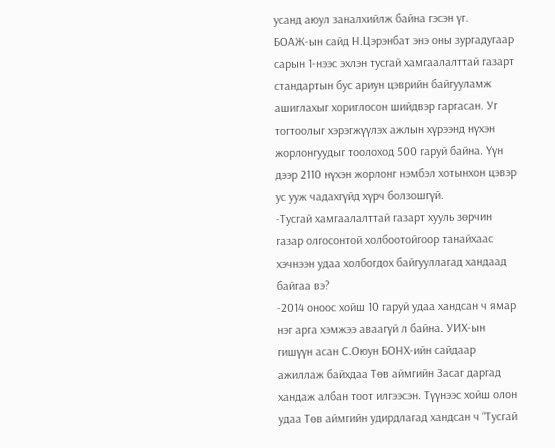усанд аюул заналхийлж байна гэсэн үг.
БОАЖ-ын сайд Н.Цэрэнбат энэ оны зургадугаар сарын 1-нээс эхлэн тусгай хамгаалалттай газарт стандартын бус ариун цэврийн байгууламж ашиглахыг хориглосон шийдвэр гаргасан. Уг тогтоолыг хэрэгжүүлэх ажлын хүрээнд нүхэн жорлонгуудыг тоолоход 500 гаруй байна. Үүн дээр 2110 нүхэн жорлонг нэмбэл хотынхон цэвэр ус ууж чадахгүйд хүрч болзошгүй.
-Тусгай хамгаалалттай газарт хууль зөрчин газар олгосонтой холбоотойгоор танайхаас хэчнээн удаа холбогдох байгууллагад хандаад байгаа вэ?
-2014 оноос хойш 10 гаруй удаа хандсан ч ямар нэг арга хэмжээ аваагүй л байна. УИХ-ын гишүүн асан С.Оюун БОНХ-ийн сайдаар ажиллаж байхдаа Төв аймгийн Засаг даргад хандаж албан тоот илгээсэн. Түүнээс хойш олон удаа Төв аймгийн удирдлагад хандсан ч “Тусгай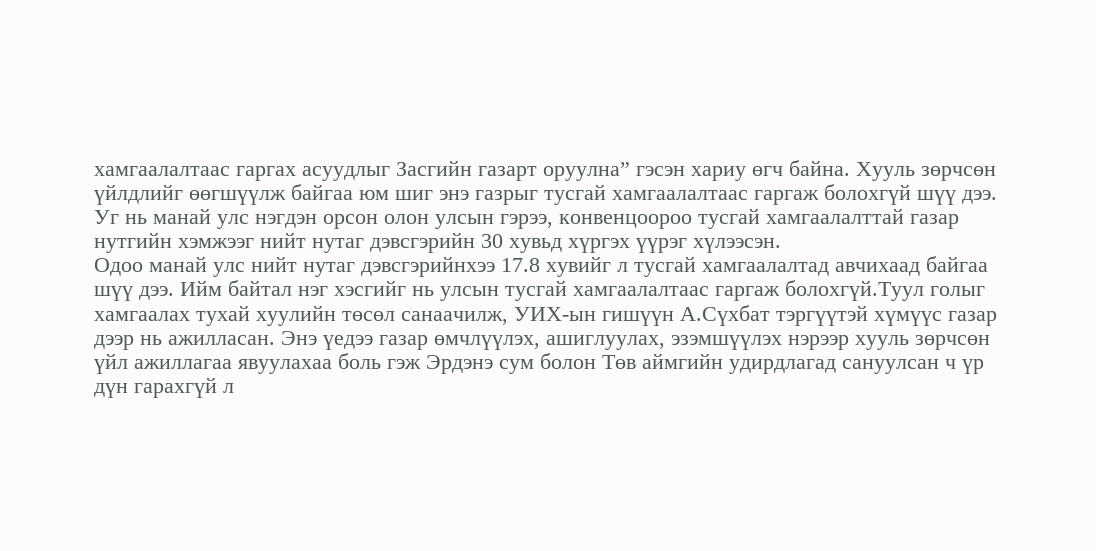хамгаалалтаас гаргах асуудлыг Засгийн газарт оруулна” гэсэн хариу өгч байна. Хууль зөрчсөн үйлдлийг өөгшүүлж байгаа юм шиг энэ газрыг тусгай хамгаалалтаас гаргаж болохгүй шүү дээ. Уг нь манай улс нэгдэн орсон олон улсын гэрээ, конвенцоороо тусгай хамгаалалттай газар нутгийн хэмжээг нийт нутаг дэвсгэрийн 30 хувьд хүргэх үүрэг хүлээсэн.
Одоо манай улс нийт нутаг дэвсгэрийнхээ 17.8 хувийг л тусгай хамгаалалтад авчихаад байгаа шүү дээ. Ийм байтал нэг хэсгийг нь улсын тусгай хамгаалалтаас гаргаж болохгүй.Туул голыг хамгаалах тухай хуулийн төсөл санаачилж, УИХ-ын гишүүн А.Сүхбат тэргүүтэй хүмүүс газар дээр нь ажилласан. Энэ үедээ газар өмчлүүлэх, ашиглуулах, эзэмшүүлэх нэрээр хууль зөрчсөн үйл ажиллагаа явуулахаа боль гэж Эрдэнэ сум болон Төв аймгийн удирдлагад сануулсан ч үр дүн гарахгүй л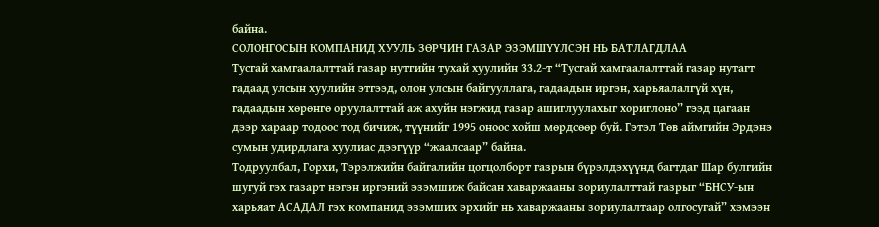байна.
СОЛОНГОСЫН КОМПАНИД ХУУЛЬ ЗӨРЧИН ГАЗАР ЭЗЭМШҮҮЛСЭН НЬ БАТЛАГДЛАА
Тусгай хамгаалалттай газар нутгийн тухай хуулийн 33.2-т “Тусгай хамгаалалттай газар нутагт гадаад улсын хуулийн этгээд, олон улсын байгууллага, гадаадын иргэн, харьяалалгүй хүн, гадаадын хөрөнгө оруулалттай аж ахуйн нэгжид газар ашиглуулахыг хориглоно” гээд цагаан дээр хараар тодоос тод бичиж, түүнийг 1995 оноос хойш мөрдсөөр буй. Гэтэл Төв аймгийн Эрдэнэ сумын удирдлага хуулиас дээгүүр “жаалсаар” байна.
Тодруулбал, Горхи, Тэрэлжийн байгалийн цогцолборт газрын бүрэлдэхүүнд багтдаг Шар булгийн шугуй гэх газарт нэгэн иргэний эзэмшиж байсан хаваржааны зориулалттай газрыг “БНСУ-ын харьяат АСАДАЛ гэх компанид эзэмших эрхийг нь хаваржааны зориулалтаар олгосугай” хэмээн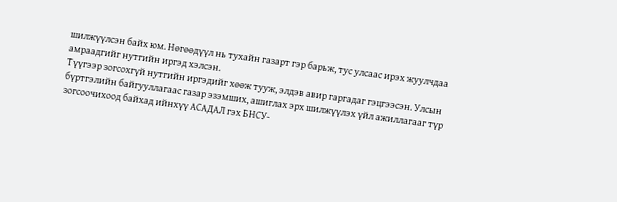шилжүүлсэн байх юм. Нөгөөдүүл нь тухайн газарт гэр барьж, тус улсаас ирэх жуулчдаа амраадгийг нутгийн иргэд хэлсэн.
Түүгээр зогсохгүй нутгийн иргэдийг хөөж тууж, элдэв авир гаргадаг гэцгээсэн. Улсын бүртгэлийн байгууллагаас газар эзэмших, ашиглах эрх шилжүүлэх үйл ажиллагааг түр зогсоочихоод байхад ийнхүү АСАДАЛ гэх БНСУ-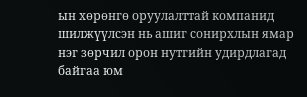ын хөрөнгө оруулалттай компанид шилжүүлсэн нь ашиг сонирхлын ямар нэг зөрчил орон нутгийн удирдлагад байгаа юм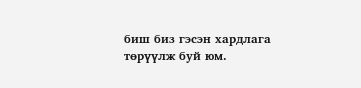биш биз гэсэн хардлага төрүүлж буй юм.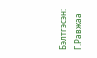Бэлтгэсэн: Г.Равжаа